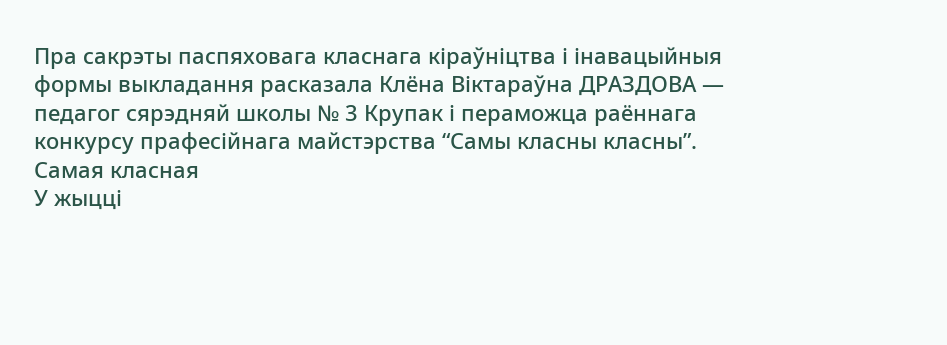Пра сакрэты паспяховага класнага кіраўніцтва і інавацыйныя формы выкладання расказала Клёна Віктараўна ДРАЗДОВА — педагог сярэдняй школы № 3 Крупак і пераможца раённага конкурсу прафесійнага майстэрства “Самы класны класны”.
Самая класная
У жыцці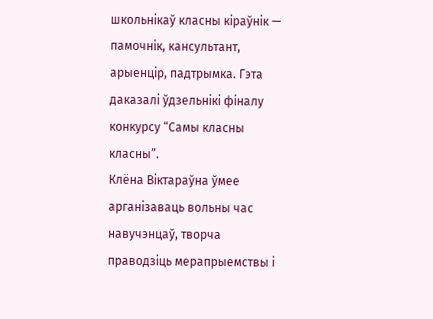школьнікаў класны кіраўнік — памочнік, кансультант, арыенцір, падтрымка. Гэта даказалі ўдзельнікі фіналу конкурсу “Самы класны класны”.
Клёна Віктараўна ўмее арганізаваць вольны час навучэнцаў, творча праводзіць мерапрыемствы і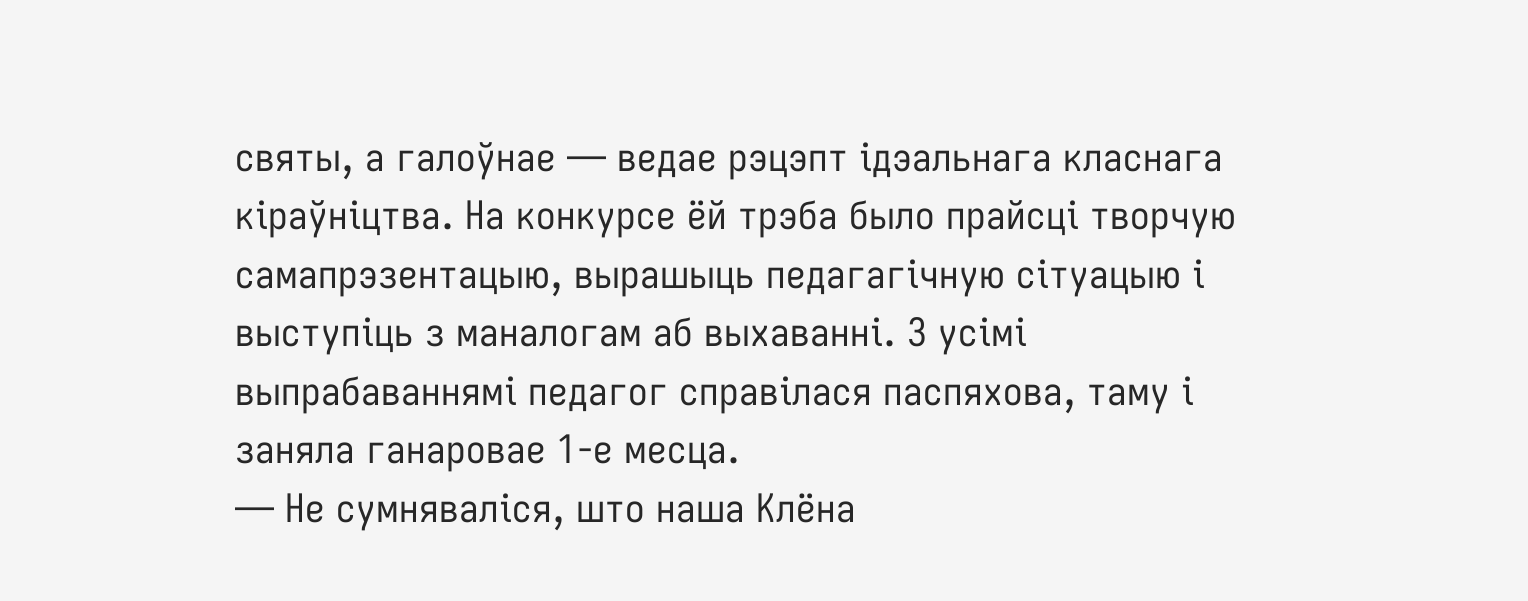святы, а галоўнае — ведае рэцэпт ідэальнага класнага кіраўніцтва. На конкурсе ёй трэба было прайсці творчую самапрэзентацыю, вырашыць педагагічную сітуацыю і выступіць з маналогам аб выхаванні. З усімі выпрабаваннямі педагог справілася паспяхова, таму і заняла ганаровае 1-е месца.
— Не сумняваліся, што наша Клёна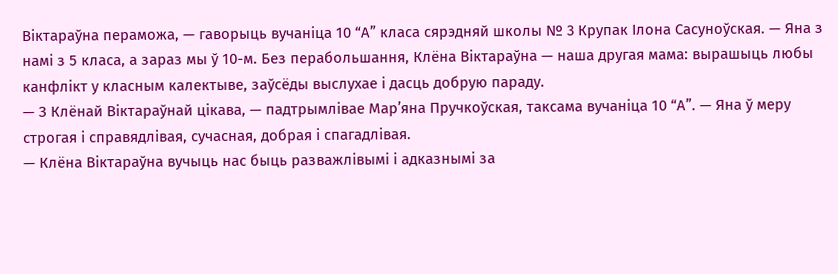Віктараўна пераможа, — гаворыць вучаніца 10 “А” класа сярэдняй школы № 3 Крупак Ілона Сасуноўская. — Яна з намі з 5 класа, а зараз мы ў 10-м. Без перабольшання, Клёна Віктараўна — наша другая мама: вырашыць любы канфлікт у класным калектыве, заўсёды выслухае і дасць добрую параду.
— З Клёнай Віктараўнай цікава, — падтрымлівае Мар’яна Пручкоўская, таксама вучаніца 10 “А”. — Яна ў меру строгая і справядлівая, сучасная, добрая і спагадлівая.
— Клёна Віктараўна вучыць нас быць разважлівымі і адказнымі за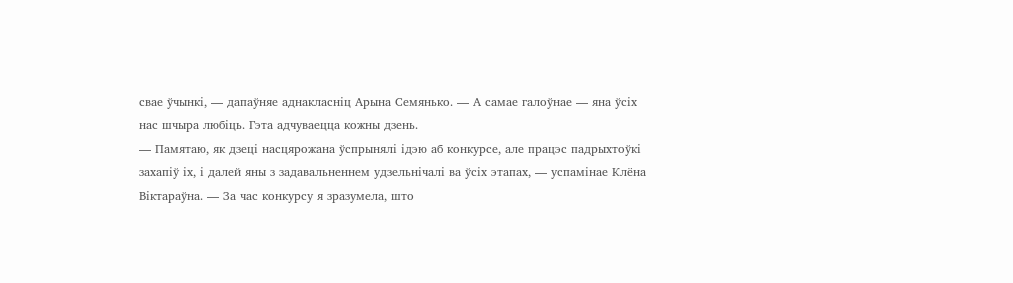свае ўчынкі, — дапаўняе аднакласніц Арына Семянько. — А самае галоўнае — яна ўсіх нас шчыра любіць. Гэта адчуваецца кожны дзень.
— Памятаю, як дзеці насцярожана ўспрынялі ідэю аб конкурсе, але працэс падрыхтоўкі захапіў іх, і далей яны з задавальненнем удзельнічалі ва ўсіх этапах, — успамінае Клёна Віктараўна. — За час конкурсу я зразумела, што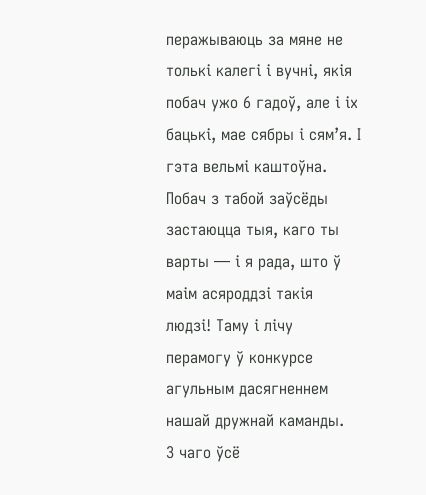перажываюць за мяне не толькі калегі і вучні, якія побач ужо 6 гадоў, але і іх бацькі, мае сябры і сям’я. І гэта вельмі каштоўна. Побач з табой заўсёды застаюцца тыя, каго ты варты — і я рада, што ў маім асяроддзі такія людзі! Таму і лічу перамогу ў конкурсе агульным дасягненнем нашай дружнай каманды.
З чаго ўсё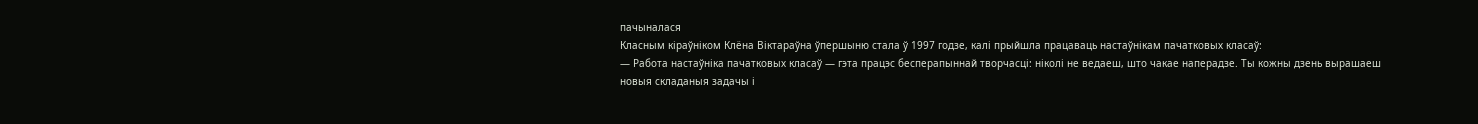пачыналася
Класным кіраўніком Клёна Віктараўна ўпершыню стала ў 1997 годзе, калі прыйшла працаваць настаўнікам пачатковых класаў:
— Работа настаўніка пачатковых класаў — гэта працэс бесперапыннай творчасці: ніколі не ведаеш, што чакае наперадзе. Ты кожны дзень вырашаеш новыя складаныя задачы і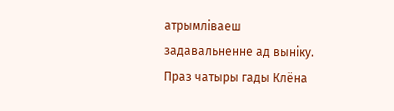атрымліваеш задавальненне ад выніку.
Праз чатыры гады Клёна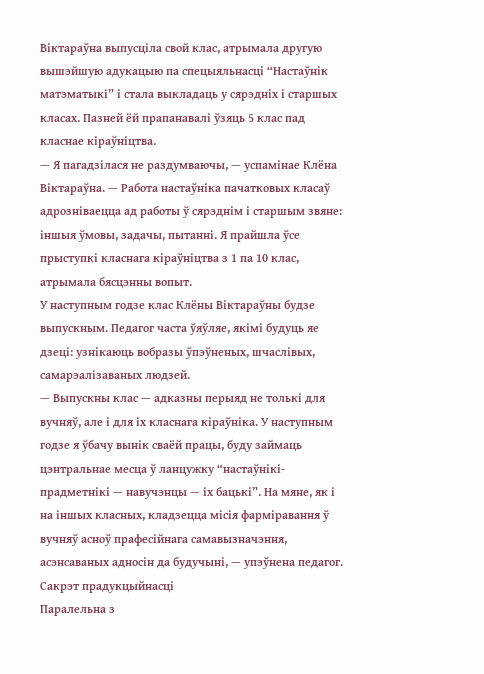Віктараўна выпусціла свой клас, атрымала другую вышэйшую адукацыю па спецыяльнасці “Настаўнік матэматыкі” і стала выкладаць у сярэдніх і старшых класах. Пазней ёй прапанавалі ўзяць 5 клас пад класнае кіраўніцтва.
— Я пагадзілася не раздумваючы, — успамінае Клёна Віктараўна. — Работа настаўніка пачатковых класаў адрозніваецца ад работы ў сярэднім і старшым звяне: іншыя ўмовы, задачы, пытанні. Я прайшла ўсе прыступкі класнага кіраўніцтва з 1 па 10 клас, атрымала бясцэнны вопыт.
У наступным годзе клас Клёны Віктараўны будзе выпускным. Педагог часта ўяўляе, якімі будуць яе дзеці: узнікаюць вобразы ўпэўненых, шчаслівых, самарэалізаваных людзей.
— Выпускны клас — адказны перыяд не толькі для вучняў, але і для іх класнага кіраўніка. У наступным годзе я ўбачу вынік сваёй працы, буду займаць цэнтральнае месца ў ланцужку “настаўнікі-прадметнікі — навучэнцы — іх бацькі”. На мяне, як і на іншых класных, кладзецца місія фарміравання ў вучняў асноў прафесійнага самавызначэння, асэнсаваных адносін да будучыні, — упэўнена педагог.
Сакрэт прадукцыйнасці
Паралельна з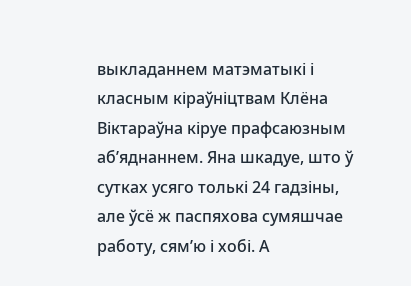выкладаннем матэматыкі і класным кіраўніцтвам Клёна Віктараўна кіруе прафсаюзным аб’яднаннем. Яна шкадуе, што ў сутках усяго толькі 24 гадзіны, але ўсё ж паспяхова сумяшчае работу, сям’ю і хобі. А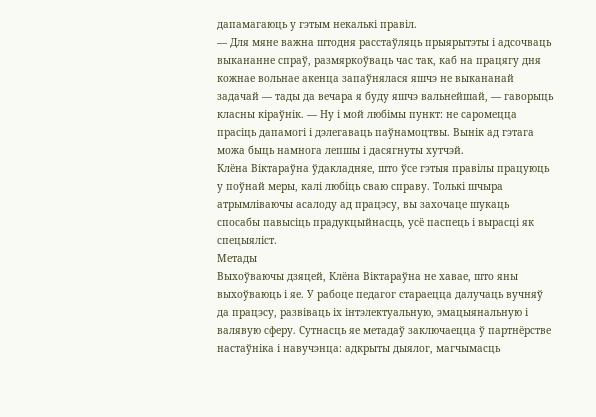дапамагаюць у гэтым некалькі правіл.
— Для мяне важна штодня расстаўляць прыярытэты і адсочваць выкананне спраў, размяркоўваць час так, каб на працягу дня кожнае вольнае акенца запаўнялася яшчэ не выкананай задачай — тады да вечара я буду яшчэ вальнейшай, — гаворыць класны кіраўнік. — Ну і мой любімы пункт: не саромецца прасіць дапамогі і дэлегаваць паўнамоцтвы. Вынік ад гэтага можа быць намнога лепшы і дасягнуты хутчэй.
Клёна Віктараўна ўдакладняе, што ўсе гэтыя правілы працуюць у поўнай меры, калі любіць сваю справу. Толькі шчыра атрымліваючы асалоду ад працэсу, вы захочаце шукаць спосабы павысіць прадукцыйнасць, усё паспець і вырасці як спецыяліст.
Метады
Выхоўваючы дзяцей, Клёна Віктараўна не хавае, што яны выхоўваюць і яе. У рабоце педагог стараецца далучаць вучняў да працэсу, развіваць іх інтэлектуальную, эмацыянальную і валявую сферу. Сутнасць яе метадаў заключаецца ў партнёрстве настаўніка і навучэнца: адкрыты дыялог, магчымасць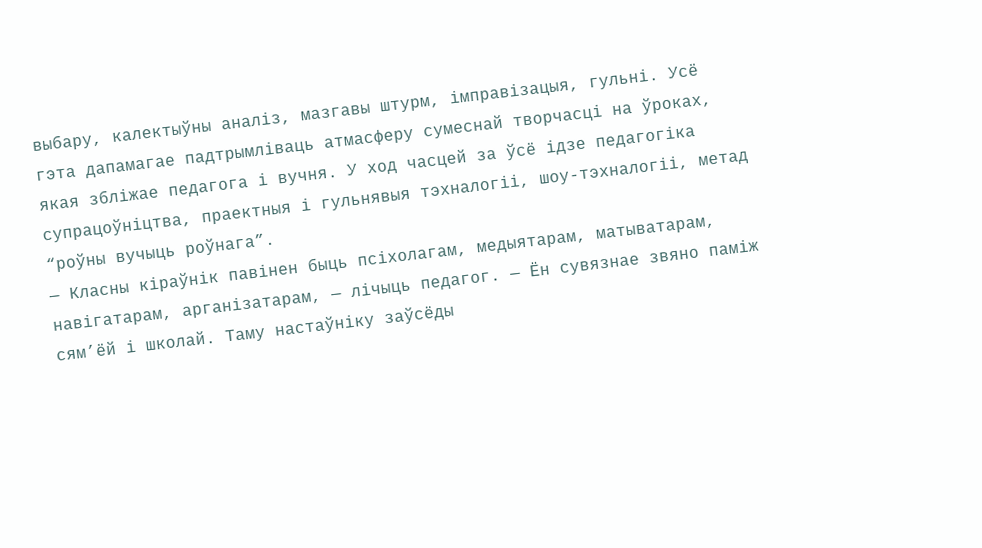выбару, калектыўны аналіз, мазгавы штурм, імправізацыя, гульні. Усё гэта дапамагае падтрымліваць атмасферу сумеснай творчасці на ўроках, якая збліжае педагога і вучня. У ход часцей за ўсё ідзе педагогіка супрацоўніцтва, праектныя і гульнявыя тэхналогіі, шоу-тэхналогіі, метад “роўны вучыць роўнага”.
— Класны кіраўнік павінен быць псіхолагам, медыятарам, матыватарам, навігатарам, арганізатарам, — лічыць педагог. — Ён сувязнае звяно паміж сям’ёй і школай. Таму настаўніку заўсёды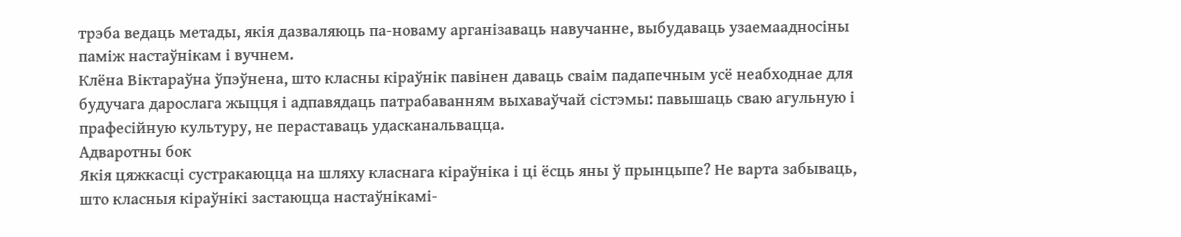трэба ведаць метады, якія дазваляюць па-новаму арганізаваць навучанне, выбудаваць узаемаадносіны паміж настаўнікам і вучнем.
Клёна Віктараўна ўпэўнена, што класны кіраўнік павінен даваць сваім падапечным усё неабходнае для будучага дарослага жыцця і адпавядаць патрабаванням выхаваўчай сістэмы: павышаць сваю агульную і прафесійную культуру, не пераставаць удасканальвацца.
Адваротны бок
Якія цяжкасці сустракаюцца на шляху класнага кіраўніка і ці ёсць яны ў прынцыпе? Не варта забываць, што класныя кіраўнікі застаюцца настаўнікамі-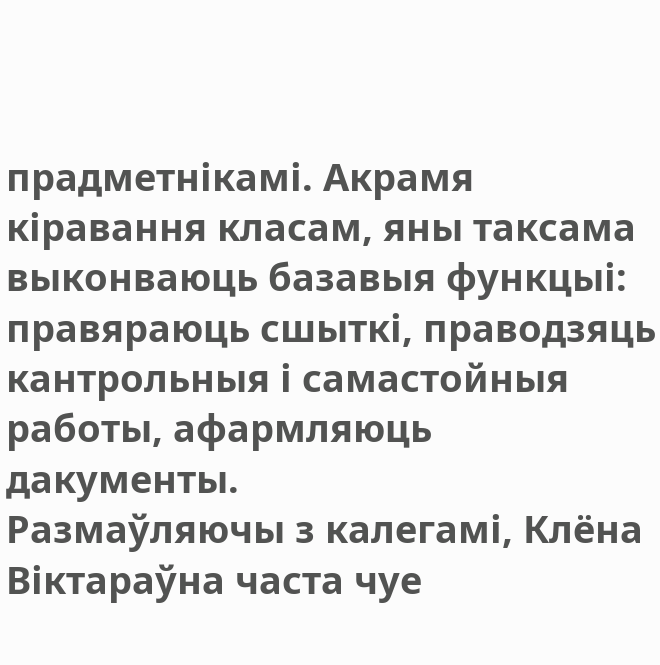прадметнікамі. Акрамя кіравання класам, яны таксама выконваюць базавыя функцыі: правяраюць сшыткі, праводзяць кантрольныя і самастойныя работы, афармляюць дакументы.
Размаўляючы з калегамі, Клёна Віктараўна часта чуе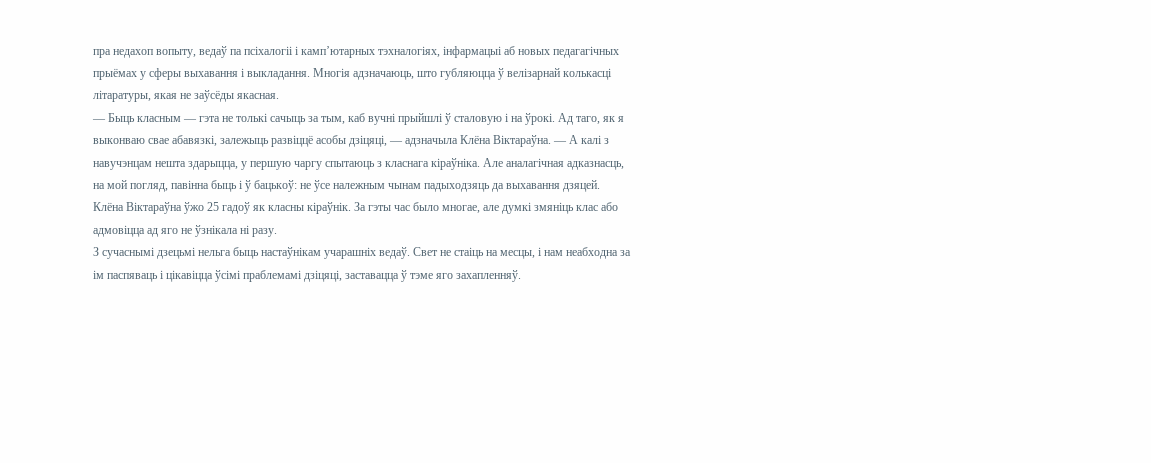пра недахоп вопыту, ведаў па псіхалогіі і камп’ютарных тэхналогіях, інфармацыі аб новых педагагічных прыёмах у сферы выхавання і выкладання. Многія адзначаюць, што губляюцца ў велізарнай колькасці літаратуры, якая не заўсёды якасная.
— Быць класным — гэта не толькі сачыць за тым, каб вучні прыйшлі ў сталовую і на ўрокі. Ад таго, як я выконваю свае абавязкі, залежыць развіццё асобы дзіцяці, — адзначыла Клёна Віктараўна. — А калі з навучэнцам нешта здарыцца, у першую чаргу спытаюць з класнага кіраўніка. Але аналагічная адказнасць, на мой погляд, павінна быць і ў бацькоў: не ўсе належным чынам падыходзяць да выхавання дзяцей.
Клёна Віктараўна ўжо 25 гадоў як класны кіраўнік. За гэты час было многае, але думкі змяніць клас або адмовіцца ад яго не ўзнікала ні разу.
З сучаснымі дзецьмі нельга быць настаўнікам учарашніх ведаў. Свет не стаіць на месцы, і нам неабходна за ім паспяваць і цікавіцца ўсімі праблемамі дзіцяці, заставацца ў тэме яго захапленняў.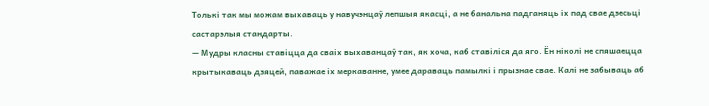Толькі так мы можам выхаваць у навучэнцаў лепшыя якасці, а не банальна падганяць іх пад свае дзесьці састарэлыя стандарты.
— Мудры класны ставіцца да сваіх выхаванцаў так, як хоча, каб ставіліся да яго. Ён ніколі не спяшаецца крытыкаваць дзяцей, паважае іх меркаванне, умее дараваць памылкі і прызнае свае. Калі не забываць аб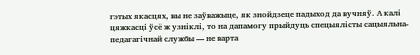гэтых якасцях, вы не заўважыце, як знойдзеце падыход да вучняў. А калі цяжкасці ўсё ж узніклі, то на дапамогу прыйдуць спецыялісты сацыяльна-педагагічнай службы — не варта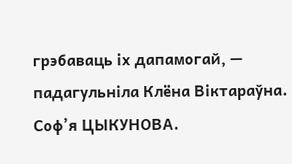грэбаваць іх дапамогай, — падагульніла Клёна Віктараўна.
Соф’я ЦЫКУНОВА.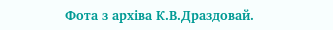Фота з архіва К.В.Драздовай.